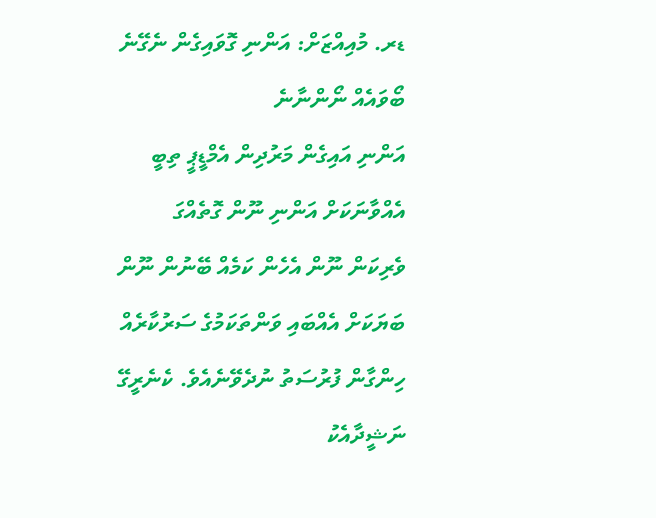ޑރ. މުއިއްޒަށް: އަންނި ގޮވައިގެން ނެގޭނެ ބޯވައެއް ނޯންނާނެ
އަންނި އައިގެން މަރުދިން އެމްޑީޕީ ތިބީ އެއްވާނަކަށް އަންނި ނޫން ގޮތެއްގަ
ވެރިކަން ނޫން އެހެން ކަމެއް ބޭނުން ނޫން ބަޔަކަށް އެއްބައި ވަންތަކަމުގެ ސަރުކާރެއް ހިންގާން ފުރުސަތު ނުދެވޭނެއެވެ. ކެނެރީގޭ ނަޝީދާއެކު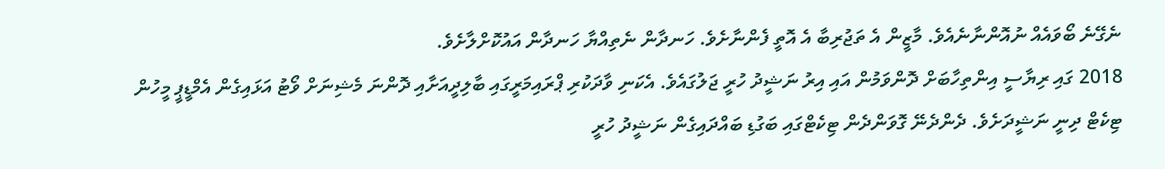ނެގޭނެ ބޯވައެއް ނުއޮންނާނެއެވެ. މާޒީން އެ ތަޖުރިބާ އެ އޮތީ ފެންނާށެވެ. ހަނދާން ނެތިއްޔާ ހަނދާން އައުކޮށްލާށެވެ.
2018 ގައި ރިޔާސީ އިންތިހާބަށް ދޮންވަމުން އައި އިރު ނަޝީދު ހުރީ ޖަލުގައެވެ. އެކަނި ވާދަކުރި ޕްރައިމަރީގައި ބާލިދީއަށާއި ދޮންނަ މެޝިނަށް ވޯޓު އަޅައިގެން އެމްޑީޕީ މީހުން ޓިކެޓް ދިނީ ނަޝީދަށެވެ. ދެންދެނޭ ގޮވަންދެން ޓިކެޓްގައި ބަގުޑި ބައްދައިގެން ނަޝީދު ހުރީ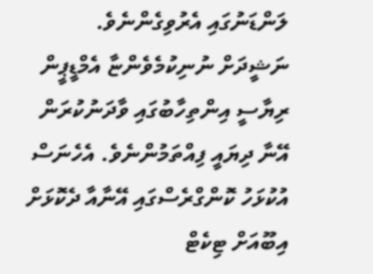ލަންޑަނުގައި އެރުވިގެންނެވެ. ނަޝީދަށް ނުނިކުމެވެންޏާ އެމްޑީޕީން ރިޔާސީ އިންތިހާބުގައި ވާދަނުކުރަން އޭނާ ދިޔައީ ފިއްތަމުންނެވެ. އެހެނަސް އުކުޅަހު ކޮންގްރެސްގައި އޭނާއާ ދެކޮޅަށް އިބޫއަށް ޓިކެޓް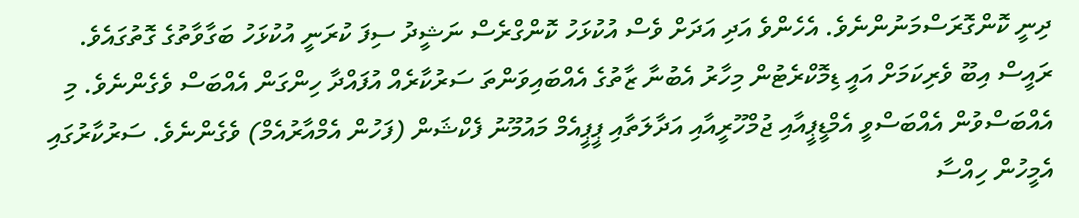ދިނީ ކޮންގޮރަސްމަނުންނެވެ. އެހެންވެ އަދި އަދަށް ވެސް އުކުޅަހު ކޮންގްރެސް ނަޝީދު ސިފަ ކުރަނީ އުކުޅަހު ބަގާވާތުގެ ގޮތުގައެވެ.
ރައީސް އިބޫ ވެރިކަމަށް އައީ ޑިމޮކްރެޓުން މިހާރު އެބުނާ ޒާތުގެ އެއްބައިވަންތަ ސަރުކާރެއް އުފައްދާ ހިންގަން އެއްބަސް ވެގެންނެވެ. މި އެއްބަސްވުން އެއްބަސްވީ އެމްޑީޕީއާއި ޖުމްހޫރީއާއި އަދާލަތާއި ޕީޕީއެމް މައުމޫނު ފެކްޝަން (ފަހުން އެމްއާރުއެމް) ވެގެންނެވެ. ސަރުކާރުގައި އެމީހުން ހިއްސާ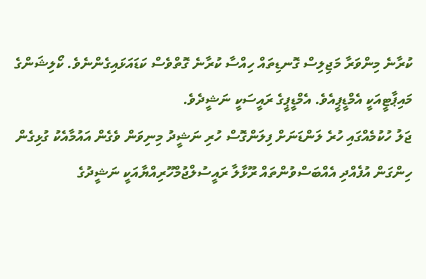ކުރާނެ މިންވަރާ މަޖިލިސް ގޮނޑިތައް ހިއްސާ ކުރާނެ ގޮތްވެސް ކަޑައަޅައިގެންނެވެ. ކޯލިޝަންގެ މައިޕާޓީއަކީ އެމްޑީޕީއެވެ. އެމްޑީޕީގެ ރައީސަކީ ނަޝީދެވެ.
ޖަލު ހުކުމެއްގައި ހުރެ ލަންޑަނަށް ފިލަންގޮސް ހުރި ނަޝީދު މިނިވަން ވެގެން އައުމާއެކު ގުޅިގެން ހިންގަން އުފެއްދި އެއްބަސްވުންތައް ރޫޅާލާ ރައީސުލްޖުމްހޫރިއްޔާއަކީ ނަޝީދުގެ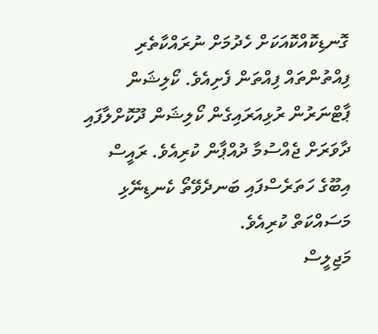ގޮނޑިކޮއްކޮއަކަށް ހެދުމަށް ނުރައްކާތެރި ފިއްތުންތައް ފިއްތަން ފެށިއެވެ. ކޯލިޝަން ޕާޓްނަރުން ރުޅިއަރައިގެން ކޯލިޝަން ދޫކޮށްލާފައި ދާވަރަށް ޖެއްސުމާ ދުއްޕާން ކުރިއެވެ. ރައީސް އިބޫގެ ހަތަރެސްފައި ބަނދެވޭތޯ ކެނޑިނޭޅި މަސައްކަތް ކުރިއެވެ.
މަޖިލީސް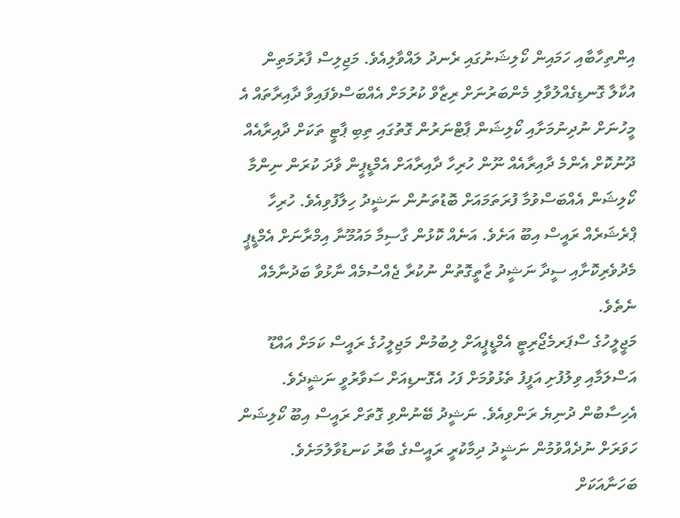އިންތިހާބާއި ހަމައިން ކޯލިޝަނުގައި ރެނދު ލައްވާލިއެވެ. މަޖިލިސް ފާރުމަތިން އުކާލާ ގޮނޑިގެއްލުވާލި މެންބަރުނަށް ރިޒާވް ކުރުމަށް އެއްބަސްވެފައިވާ ދާއިރާތައް އެ މީހުނަށް ނުދިނުމަށާއި ކޯލިޝަން ޕާޓްނަރުން ގޮތުގައި ތިބި ޕާޓީ ތަކަށް ދާއިރާއެއް ދޫނުކޮށް އެންމެ ދާއިރާއެއް ނޫން ހުރިހާ ދާއިރާއަށް އެމްޑީޕީން ވާދަ ކުރަން ނިންމާ ކޯލިޝަން އެއްބަސްވުމާ ފުރަތަމައަށް ބޮޑުތަނުން ނަޝީދު ހިލާފުވިއެވެ. ހުރިހާ ޕްރެޝަރެއް ރައީސް އިބޫ އަށެވެ. އަނެއް ކޮޅުން ގާސިމާ މައުމޫނާ އިމްރާނަށް އެމްޑީޕީ މެދުވެރިކޮށާއި ސީދާ ނަޝީދު ޒާތީގޮތުން ނުކުރާ ޖެއްސުމެއް ނާޅުވާ ބަދުނާމެއް ނެތެވެ.
މަޖީލީހުގެ ސްޕަރމެޖޯރިޓީ އެމްޑީޕީއަށް ލިބުމުން މަޖިލީހުގެ ރައީސް ކަމަށް އައްޑޫ އަސްލަމާއި ވިލުފުށި އަފީފު ތެޅުވުމަށް ފަހު އެގޮނޑިއަށް ސަވާރުވީ ނަޝީދެވެ. އެހިސާބުން ދުނިޔެ ރަންވިއެވެ. ނަޝީދު ބޭނުންވި ގޮތަށް ރައީސް އިބޫ ކޯލިޝަން ހަވަރަށް ނުދެއްވުމުން ނަޝީދު ދިމާކުރީ ރައީސްގެ ބާރު ކަނޑުވާލުމަށެވެ. ބަހަނާއަކަށް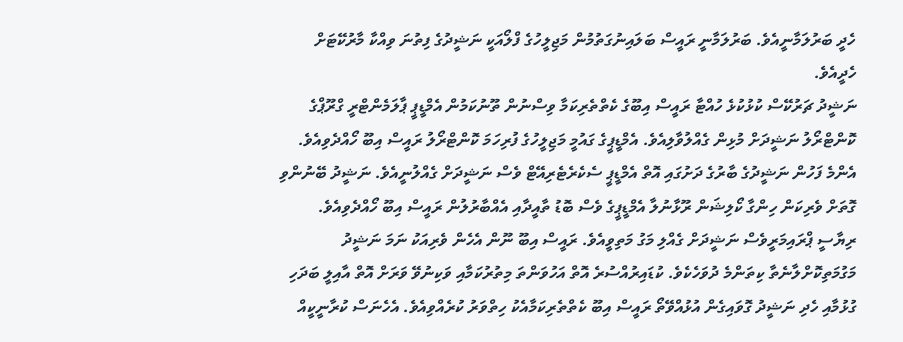ހެދީ ބަރުލަމާނީއެވެ. ބަރުލަމާނީ ރައީސް ބަލައިނުގަތުމުން މަޖިލީހުގެ ފްލޯއަކީ ނަޝީދުގެ ފިތުނަ ވިއްކާ މާރުކޭޓަށް ހެދީއެވެ.
ނަޝީދު ޗަރުކޭސް ކުޅުކުޅެ ހުއްޓާ ރައީސް އިބޫގެ ކެތްތެރިކަމާ ވިސްނުން ތޫނުކަމުން އެމްޑީޕީ ޕާލަމެންޓްރީ ގްރޫޕްގެ ކޮންޓްރޯލު ނަޝީދަށް މުޅިން ގެއްލުވާލިއެވެ. އެމްޑީޕީގެ ގައުމީ މަޖިލީހުގެ ފުރިހަމަ ކޮންޓްރޯލު ރައީސް އިބޫ ހޯއްދެވިއެވެ. އެންމެ ފަހުން ނަޝީދުގެ ބާރުގެ ދަށުގައި އޮތް އެމްޑީޕީ ސެކެރެޓެރިއޭޓް ވެސް ނަޝީދަށް ގެއްލުނީއެވެ. ނަޝީދު ބޭނުންވި ގޮތަށް ވެރިކަން ހިންގާ ކޯލިޝަން ރޫޅާނުލާ އެމްޑީޕީގެ ވެސް ބޮޑު ތާއީދާއި އެއްބާރުލުން ރައީސް އިބޫ ހޯއްދެވިއެވެ.
ރިޔާސީ ޕްރައިމަރީވެސް ނަޝީދަށް ގެއްލި މަގު މަތިވީއެވެ. ރައީސް އިބޫ ނޫން އެހެން ވެރިއަކު ނަމަ ނަޝީދު މަގުމަތިކޮށްލާނެތާ ކިތަންމެ ދުވަހެކެވެ. ކުޑައިރުއްސުރެ އޮތް އަހުވަންތަ މިތުރުކަމާއި ވަކިނުވޭ ވަރަށް އޮތް އާއިލީ ބަދަހި ގުޅުމާއި ހެދި ނަޝީދު ގޮވައިގެން އުޅުއްވޭތޯ ރައީސް އިބޫ ކެތްތެރިކަމާއެކު ހިތްވަރު ކުރެއްވިއެވެ. އެހެނަސް ކުރާނީކީއް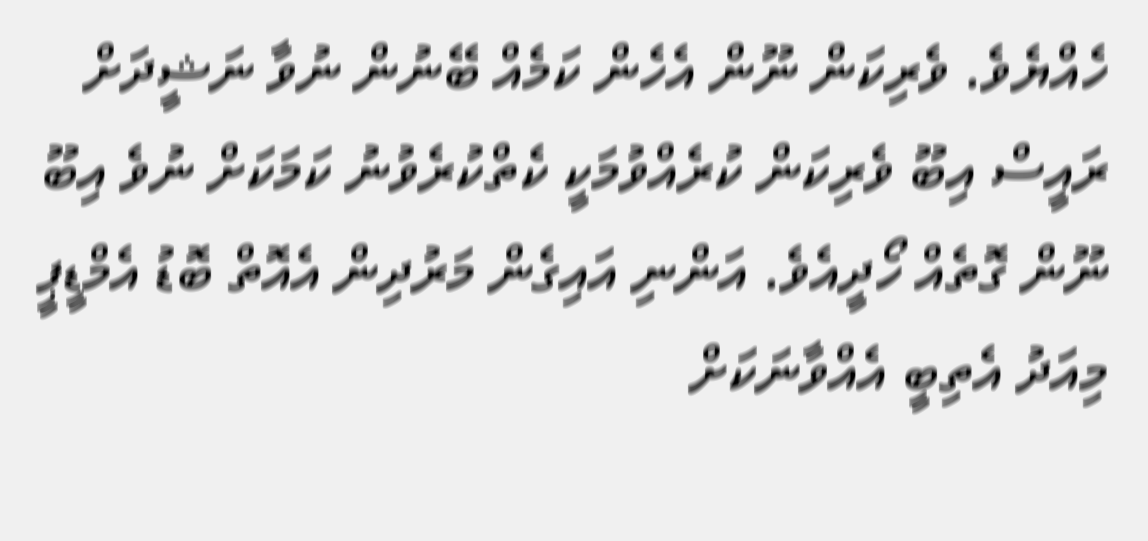ހެއްޔެވެ. ވެރިކަން ނޫން އެހެން ކަމެއް ބޭނުން ނުވާ ނަޝީދަށް ރައީސް އިބޫ ވެރިކަން ކުރެއްވުމަކީ ކެތްކުރެވުނު ކަމަކަށް ނުވެ އިބޫ ނޫން ގޮތެއް ހޯދީއެވެ. އަންނި އައިގެން މަރުދިން އެއޮތް ބޮޑު އެމްޑީޕީ މިއަދު އެތިބީ އެއްވާނަކަށް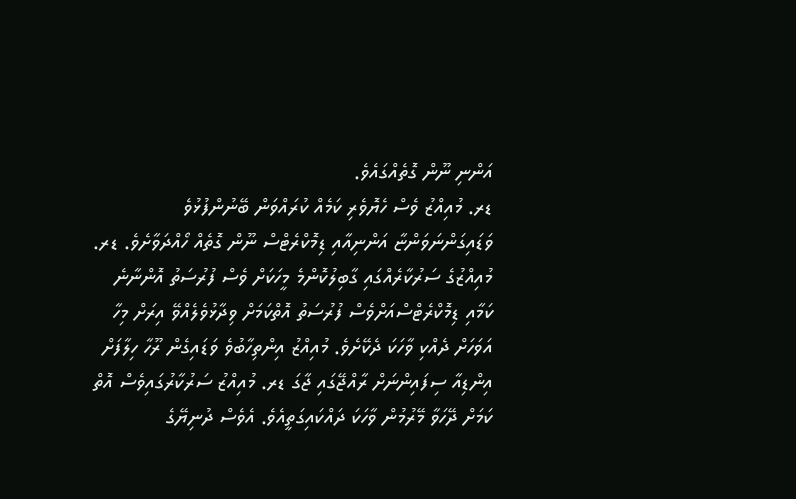އަންނި ނޫން ގޮތެއްގައެވެ.
ޑރ. މުއިއްޒު ވެސް ހެޔޮވެރި ކަމެއް ކުރައްވަން ބޭނުންފުޅުވެ ވަޑައިގަންނަވަންޏާ އަންނިއާއި ޑިމޮކްރެޓްސް ނޫން ގޮތެއް ހޯއްދަވާށެވެ. ޑރ. މުއިއްޒުގެ ސަރުކާރެއްގައި ގާބިލުކޮންމެ މީހަކަށް ވެސް ފުރުސަތު އޮންނާނެ ކަމާއި ޑިމޮކްރެޓްސްއަށްވެސް ފުރުސަތު އޮތްކަމަށް ވިދާޅުވެލެއްވޭ އިރަށް މިހާ އަވަހަށް ދެއްކި ވާހަކަ ދެކޭށެވެ. މުއިއްޒު އިންތިހާބުވެ ވަޑައިގެން ރޫހާ ހިލާފަށް އިންޑިއާ ސިފައިންނަށް ރާއްޖޭގައި ޖާގަ ޑރ. މުއިއްޒު ސަރުކާރުގައިވެސް އޮތް ކަމަށް ދޭހަވާ މޭރުމުން ވާހަކަ ދައްކައިގަތީއެވެ. އެވެސް ދުނިޔޭގެ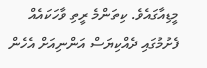މީޑިއާގައެވެ. ކިތަންމެ ރީތި ވާހަކައެއް ފެށުމުގައި ދެއްކިޔަސް އަންނިއަށް އެހެން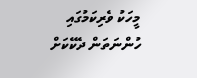މީހަކު ވެރިކަމުގައި ހުންނަތަން ދެކޭކަށް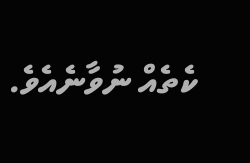ކެތެއް ނުވާނެއެވެ.